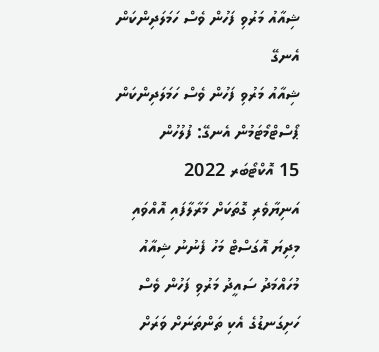ޝިއާއު މަރުވި ފަހުން ވެސް ހަމަލަދިންކަން އެނގޭ
ޝިއާއު މަރުވި ފަހުން ވެސް ހަމަލަދިންކަން ޕޯސްޓްމޯޓަމުން އެނގޭ: ފުލުހުން
15 އޮކްޓޯބަރ 2022
އަނިޔާވެރި ގޮތަކަށް މަރާލާފައި އޮއްވައި މިދިޔަ އޮގަސްޓް މަހު ފެނުނު ޝިއާއު މުހައްމަދު ސައީދު މަރުވި ފަހުން ވެސް ހަށިގަނޑުގެ އެކި ތަންތަނަށް ވަރަށް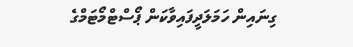ގިނައިން ހަމަލަދީފައިވާކަން ޕޯސްޓްމޯޓަމްގެ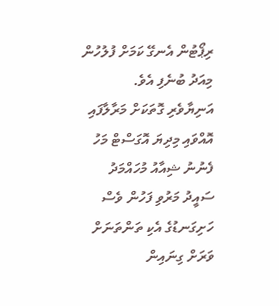ރިޕޯޓުން އެނގޭ ކަމަށް ފުލުހުން މިއަދު ބުނެފި އެވެ.
އަނިޔާވެރި ގޮތަކަށް މަރާލާފައި އޮއްވައި މިދިޔަ އޮގަސްޓް މަހު ފެނުނު ޝިއާއު މުހައްމަދު ސައީދު މަރުވި ފަހުން ވެސް ހަށިގަނޑުގެ އެކި ތަންތަނަށް ވަރަށް ގިނައިން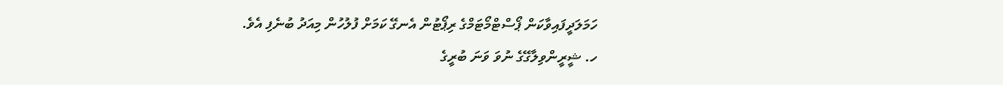ހަމަލަދީފައިވާކަން ޕޯސްޓްމޯޓަމްގެ ރިޕޯޓުން އެނގޭ ކަމަށް ފުލުހުން މިއަދު ބުނެފި އެވެ.
ހ. ޝީރީންވިލާގޭގެ ނުވަ ވަނަ ބުރީގެ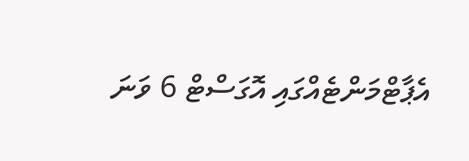އެޕާޓްމަންޓެއްގައި އޮގަސްޓް 6 ވަނަ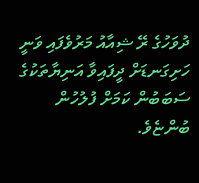ދުވަހުގެ ރޭ ޝިއާއު މަރުވެފައި ވަނީ ހަށިގަނޑަށް ދީފައިވާ އަނިޔާތަކުގެ ސަބަބުން ކަމަށް ފުލުހުން ބުންޏެވެ.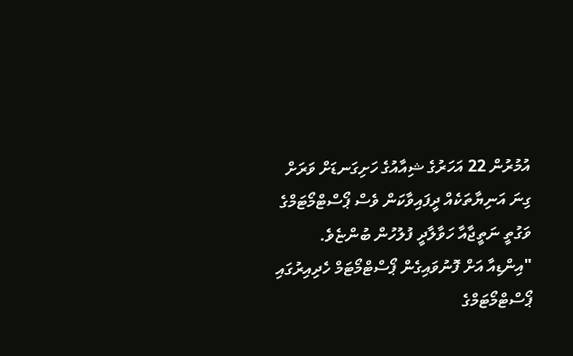އުމުރުން 22 އަހަރުގެ ޝިއާއުގެ ހަށިގަނޑަށް ވަރަށް ގިނަ އަނިޔާތަކެއް ދީފައިވާކަން ވެސް ޕޯސްޓްމޯޓަމްގެ ވަގުތީ ނަތީޖާއާ ހަވާލާދީ ފުލުހުން ބުންޏެވެ.
"އިންޑިއާ އަށް ފޮނުވައިގެން ޕޯސްޓްމޯޓަމް ހެދިއިރުގައި ޕޯސްޓްމޯޓަމްގެ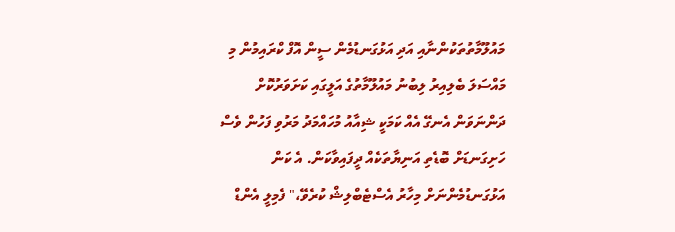މައުލޫމާތުތަކުންނާއި އަދި އަޅުގަނޑުމެން ސީން އޮފް ކްރައިމުން މި މައްސަލަ ބެލިއިރު ލިބުނު މައުލޫމާތުގެ އަލީގައި ކަށަވަރުކޮށް ދަންނަވަން އެނގޭ އެއް ކަމަކީ ޝިއާއު މުހައްމަދު މަރުވި ފަހުން ވެސް ހަށިގަނޑަށް ބޮޑެތި އަނިޔާތަކެއް ދީފައިވާކަން. އެ ކަން އަޅުގަނޑުމެންނަށް މިހާރު އެސްޓެބްލިޝް ކުރެވޭ،" ފެމިލީ އެންޑް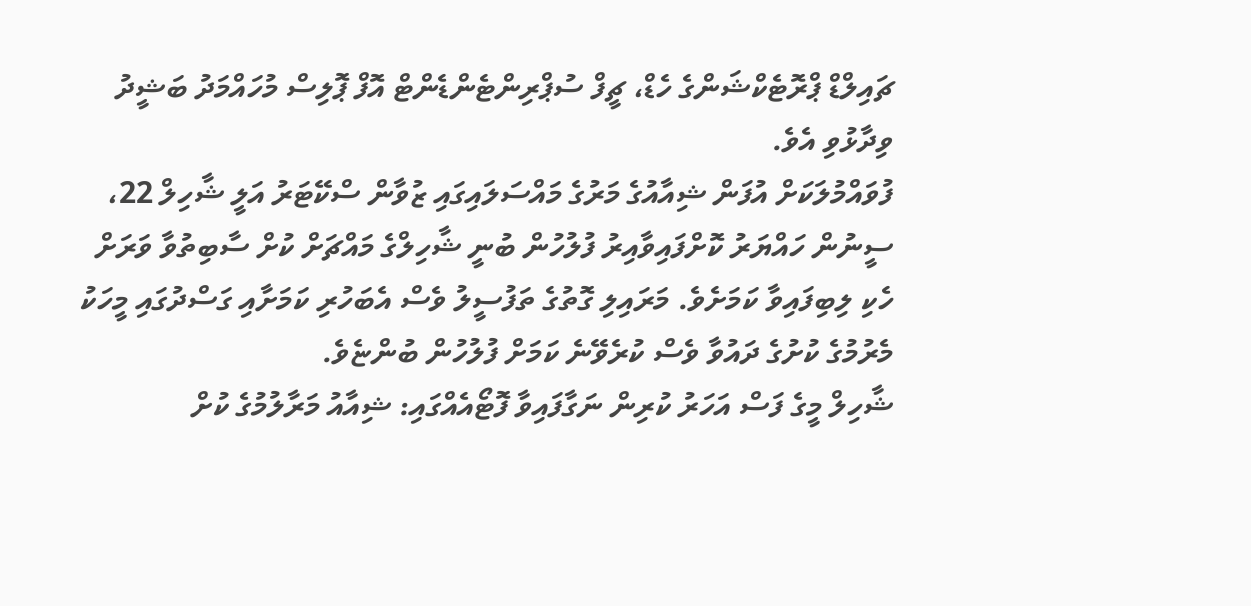ޗައިލްޑް ޕްރޮޓެކްޝަންގެ ހެޑް، ޗީފް ސުޕްރިންޓެންޑެންޓް އޮފް ޕޮލިސް މުހައްމަދު ބަޝީދު ވިދާޅުވި އެވެ.
ފުވައްމުލަކަށް އުފަން ޝިއާއުގެ މަރުގެ މައްސަލައިގައި ޒުވާން ސްކޭޓަރު އަލީ ޝާހިލް 22، ސީނުން ހައްޔަރު ކޮށްފައިވާއިރު ފުލުހުން ބުނީ ޝާހިލްގެ މައްޗަށް ކުށް ސާބިތުވާ ވަރަށް ހެކި ލިބިފައިވާ ކަމަށެވެ. މަރައިލި ގޮތުގެ ތަފުސީލު ވެސް އެބަހުރި ކަމަށާއި ގަސްދުގައި މީހަކު މެރުމުގެ ކުށުގެ ދައުވާ ވެސް ކުރެވޭނެ ކަމަށް ފުލުހުން ބުންޏެވެ.
ޝާހިލް މީގެ ފަސް އަހަރު ކުރިން ނަގާފައިވާ ފޮޓޯއެއްގައި: ޝިއާއު މަރާލުމުގެ ކުށް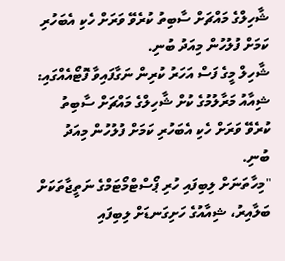ޝާހިލްގެ މައްޗަށް ސާބިތު ކުރެވޭ ވަރަށް ހެކި އެބަހުރި ކަމަށް ފުލުހުން މިއަދު ބުނި.
ޝާހިލް މީގެ ފަސް އަހަރު ކުރިން ނަގާފައިވާ ފޮޓޯއެއްގައި: ޝިއާއު މަރާލުމުގެ ކުށް ޝާހިލްގެ މައްޗަށް ސާބިތު ކުރެވޭ ވަރަށް ހެކި އެބަހުރި ކަމަށް ފުލުހުން މިއަދު ބުނި.
"މިހާތަނަށް ލިބިފައި ހުރި ޕޯސްޓްމޯޓަމްގެ ނަތީޖާތަކަށް ބަލާއިރު، ޝިއާއުގެ ހަށިގަނޑަށް ލިބިފައި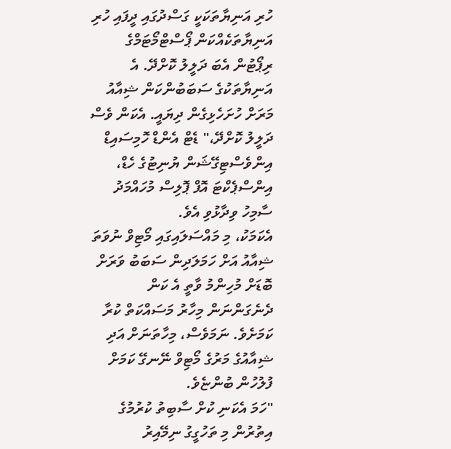ހުރި އަނިޔާތަކަކީ ގަސްދުގައި ދީފައި ހުރި އަނިޔާތަކެއްކަން ޕޯސްޓްމޯޓަމްގެ ރިޕޯޓުން އެބަ ދަލީލު ކޮށްދޭ. އެ އަނިޔާތަކުގެ ސަބަބުންކަން ޝިއާއު މަރަށް ހުށަހެޅިގެން ދިޔައީ. އެކަން ވެސް ދަލީލު ކޮށްދޭ،" ޑެޓް އެންޑް ހޮމިސައިޑް އިންވެސްޓިގޭޝަން ޔުނިޓުގެ ހެޑް، އިންސްޕެކްޓަ އޮފް ޕޮލިސް މުހައްމަދު ސާމިހު ވިދާޅުވި އެވެ.
އެކަމަކު، މި މައްސަލައިގައި މޯޓިވް ނުވަތަ ޝިއާއު އަށް ހަމަލަދިން ސަބަބު ވަރަށް ބޮޑަށް މުހިންމު ވާތީ އެ ކަން ދެނެގަންނަން މިހާރު މަސައްކަތް ކުރާ ކަމަށެވެ. ނަމަވެސް، މިހާތަނަށް އަދި ޝިއާއުގެ މަރުގެ މޯޓިވް ނޭނގޭ ކަމަށް ފުލުހުން ބުންޏެވެ.
"ހަމަ އެކަނި ކުށް ސާބިތު ކުރުމުގެ އިތުރުން މި ތަހުގީގު ނިމޭއިރު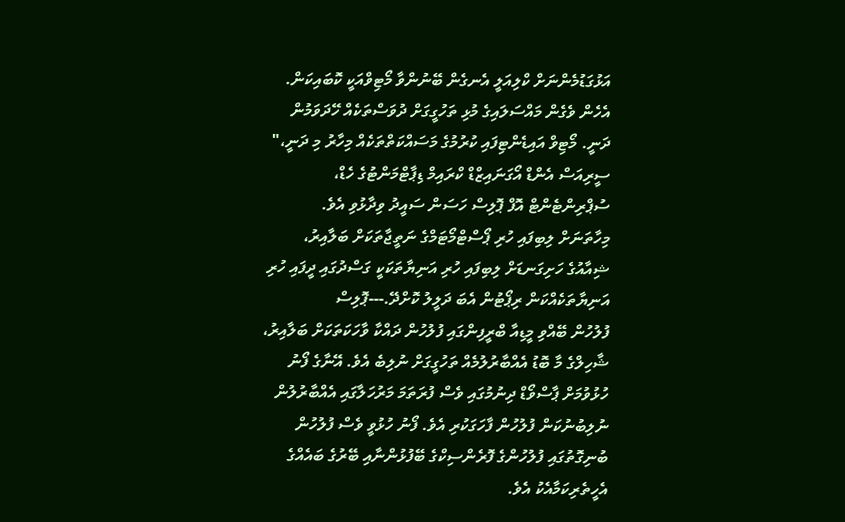އަޅުގަޑުމެންނަށް ކްލިއަލީ އެނގެން ބޭނުންވާ މޯޓިވްއަކީ ކޮބައިކަން. އެހެން ވެގެން މައްސަލައިގެ މުޅި ތަހުގީގަށް ދުވަސްތަކެއް ހޭދަވަމުން ދަނީ. މޯޓިވް އައިޑެންޓިފައި ކުރުމުގެ މަސައްކަތްތަކެއް މިހާރު މި ދަނީ،" ސީރިއަސް އެންޑް އޯގަނައިޒްޑް ކްރައިމް ޑިޕާޓްމަންޓުގެ ހެޑް، ސުޕްރިންޓެންޓް އޮފް ޕޮލިސް ހަސަން ސައީދު ވިދާޅުވި އެވެ.
މިހާތަނަށް ލިބިފައި ހުރި ޕޯސްޓްމޯޓަމްގެ ނަތީޖާތަކަށް ބަލާއިރު، ޝިއާއުގެ ހަށިގަނޑަށް ލިބިފައި ހުރި އަނިޔާތަކަކީ ގަސްދުގައި ދީފައި ހުރި އަނިޔާތަކެއްކަން ރިޕޯޓުން އެބަ ދަލީލު ކޮށްދޭ.---ޕޮލިސް
ފުލުހުން ބޭއްވި މީޑިއާ ބްރީފިންގައި ފުލުހުން ދައްކާ ވާހަކަތަކަށް ބަލާއިރު، ޝާހިލްގެ މާ ބޮޑު އެއްބާރުލުމެއް ތަހުގީގަށް ނުލިބެ އެވެ. އޭނާގެ ފޯނު ހުޅުވުމަށް ޕާސްވޯޑް ދިނުމުގައި ވެސް ފުރަތަމަ މަރުހަލާގައި އެއްބާރުލުން ނުލިބުނުކަން ފުލުހުން ފާހަގަކުރި އެވެ. ފޯނު ހުޅުވީ ވެސް ފުލުހުން ބުނިގޮތުގައި ފުލުހުންގެ ފޮރެންސިކްގެ ބޭފުޅުންނާއި ބޭރުގެ ބައެއްގެ އެހީތެރިކަމާއެކު އެވެ.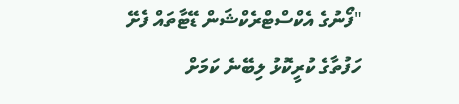"ފޯނުގެ އެކްސްޓްރެކްޝަން ޑޭޓާތައް ފެށޭ ހަފުތާގެ ކުރީކޮޅު ލިބޭނެ ކަމަށް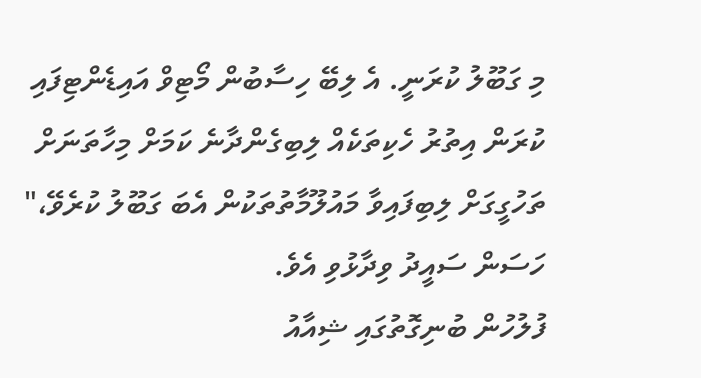މި ގަބޫލު ކުރަނީ. އެ ލިބޭ ހިސާބުން މޯޓިވް އައިޑެންޓިފައި ކުރަން އިތުރު ހެކިތަކެއް ލިބިގެންދާނެ ކަމަށް މިހާތަނަށް ތަހުގީގަށް ލިބިފައިވާ މައުލޫމާތުތަކުން އެބަ ގަބޫލު ކުރެވޭ،" ހަސަން ސައީދު ވިދާޅުވި އެވެ.
ފުލުހުން ބުނިގޮތުގައި ޝިއާއު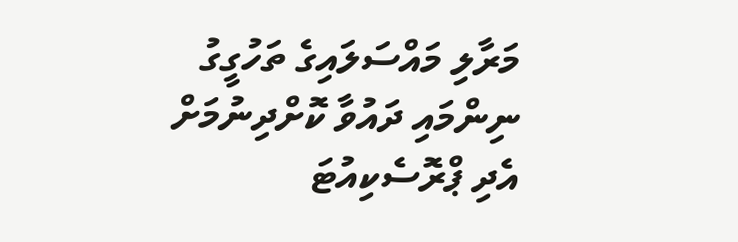މަރާލި މައްސަލައިގެ ތަހުގީގު ނިންމައި ދައުވާ ކޮށްދިނުމަށް އެދި ޕްރޮސެކިއުޓަ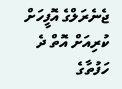ޖެނެރަލްގެ އޮފީހަށް ކުރިއަށް އޮތް ދެ ހަފުތާގެ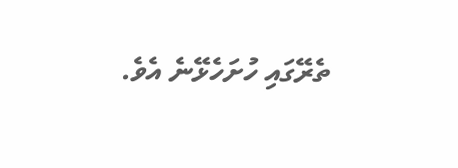ތެރޭގައި ހުށަހެޅޭނެ އެވެ.